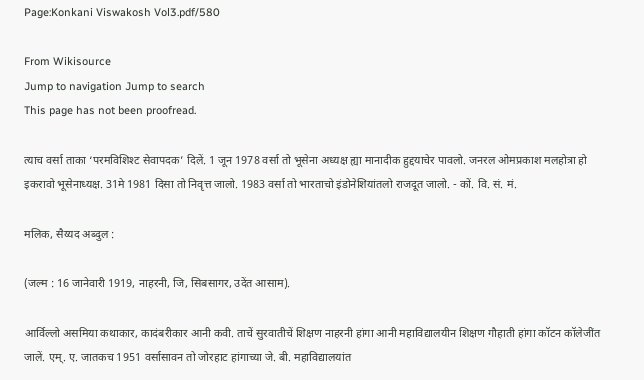Page:Konkani Viswakosh Vol3.pdf/580

From Wikisource
Jump to navigation Jump to search
This page has not been proofread.

त्याच वर्सा ताका ‘परमविशिश्ट सेवापदक’ दिलें. 1 जून 1978 वर्सा तो भूसेना अध्यक्ष ह्या मानादीक हुद्दयाचेर पावलो. जनरल ओमप्रकाश मलहोत्रा हो इकरावो भूसेनाध्यक्ष. 31मे 1981 दिसा तो निवृत्त जालो. 1983 वर्सा तो भारताचो इंडोनेशियांतलो राजदूत जालो. - कों. वि. सं. मं.

मलिक, सैय्यद अब्दुल :

(जल्म : 16 जानेवारी 1919, नाहरनी, जि, सिबसागर, उदेंत आसाम).

आर्विल्लो असमिया कथाकार, कादंबरीकार आनी कवी. ताचें सुरवातीचें शिक्षण नाहरनी हांगा आनी महाविद्यालयीन शिक्षण गौहाती हांगा कॉटन कॉलेजींत जालें. एम्. ए. जातकच 1951 वर्सासावन तो जोरहाट हांगाच्या जे. बी. महाविद्यालयांत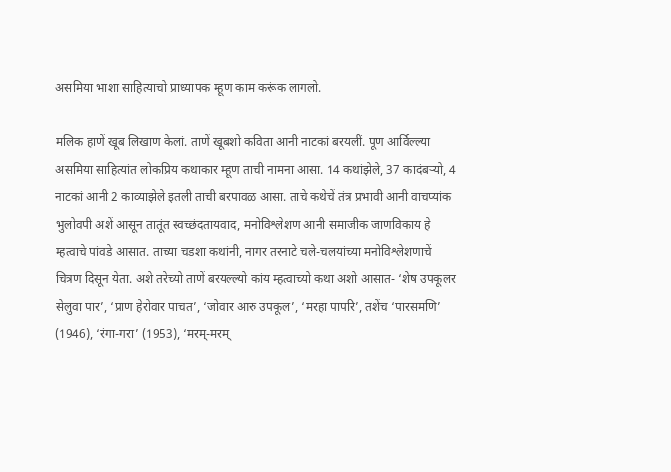असमिया भाशा साहित्याचो प्राध्यापक म्हूण काम करूंक लागलो.

मलिक हाणें खूब लिखाण केलां. ताणें खूबशो कविता आनी नाटकां बरयलीं. पूण आर्विल्ल्या असमिया साहित्यांत लोकप्रिय कथाकार म्हूण ताची नामना आसा. 14 कथांझेले, 37 कादंबऱ्यो, 4 नाटकां आनी 2 काव्याझेले इतली ताची बरपावळ आसा. ताचे कथेचें तंत्र प्रभावी आनी वाचप्यांक भुलोवपी अशें आसून तातूंत स्वच्छंदतायवाद, मनोविश्लेशण आनी समाजीक जाणविकाय हे म्हत्वाचे पांवडे आसात. ताच्या चडशा कथांनी, नागर तरनाटे चले-चलयांच्या मनोविश्लेशणाचें चित्रण दिसून येता. अशे तरेच्यो ताणें बरयल्ल्यो कांय म्हत्वाच्यो कथा अशो आसात- ‘शेष उपकूलर सेलुवा पार’, ‘प्राण हेरोवार पाचत’, ‘जोवार आरु उपकूल’, ‘मरहा पापरि’, तशेंच ‘पारसमणि’ (1946), ‘रंगा-गरा’ (1953), ‘मरम्-मरम्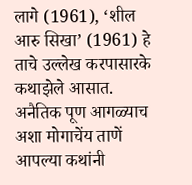लागे (1961), ‘शील आरु सिखा’ (1961) हे ताचे उल्लेख करपासारके कथाझेले आसात. अनैतिक पूण आगळ्याच अशा मोगाचेंय ताणें आपल्या कथांनी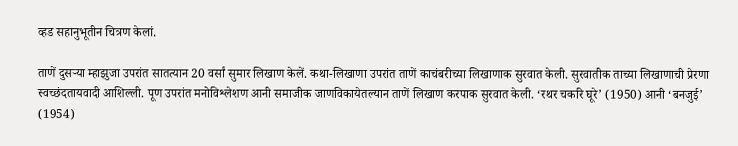व्हड सहानुभूतीन चित्रण केलां.

ताणें दुसऱ्या म्हाझुजा उपरांत सातत्यान 20 वर्सां सुमार लिखाण केलें. कथा-लिखाणा उपरांत ताणें काचंबरीच्या लिखाणाक सुरवात केली. सुरवातीक ताच्या लिखाणाची प्रेरणा स्वच्छंदतायवादी आशिल्ली. पूण उपरांत मनोविश्लेशण आनी समाजीक जाणविकायेतल्यान ताणें लिखाण करपाक सुरवात केली. ‘रथर चकरि घूरे’ (1950) आनी ‘बनजुई’ (1954)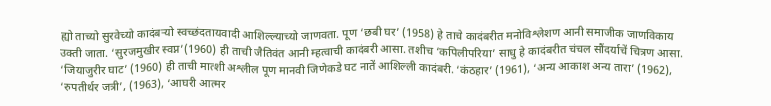ह्यो ताच्यो सुरवेच्यो कादंबऱ्यो स्वच्छंदतायवादी आशिल्ल्याच्यो जाणवता. पूण ‘छबी घर’ (1958) हे ताचे कादंबरीत मनोविश्लेशण आनी समाजीक जाणविकाय उक्ती जाता. ‘सुरजमुखीर स्वप्न’(1960) ही ताची जैतिवंत आनी म्हत्वाची कादंबरी आसा. तशीच ‘कपिलीपरिया’ साधु हे कादंबरीत चंचल सौंदर्याचें चित्रण आसा. ‘जियाजुरीर घाट’ (1960) ही ताची मात्शी अश्लील पूण मानवी जिणेकडे घट नातें आशिल्ली कादंबरी. ‘कंठहार’ (1961), ‘अन्य आकाश अन्य तारा’ (1962), ‘रुपतीर्थर जत्री’, (1963), ‘आघरी आत्मर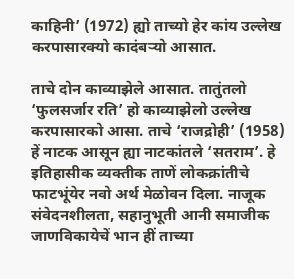काहिनी’ (1972) ह्यो ताच्यो हेर कांय उल्लेख करपासारक्यो कादंबऱ्यो आसात.

ताचे दोन काव्याझेले आसात. तातुंतलो ‘फुलसर्जार रति’ हो काव्याझेलो उल्लेख करपासारको आसा. ताचे ‘राजद्रोही’ (1958) हें नाटक आसून ह्या नाटकांतले ‘सतराम’. हे इतिहासीक व्यक्तीक ताणें लोकक्रांतीचे फाटभूंयेर नवो अर्थ मेळोवन दिला. नाजूक संवेदनशीलता, सहानुभूती आनी समाजीक जाणविकायेचें भान हीं ताच्या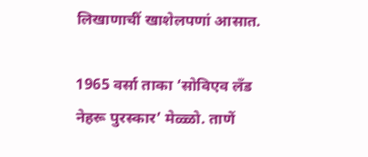लिखाणाचीं खाशेलपणां आसात.

1965 वर्सा ताका ‘सोविएव लँड नेहरू पुरस्कार’ मेळ्ळो. ताणें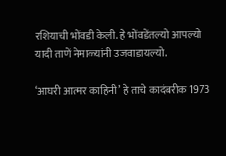रशियाची भोंवडी केली. हे भोंवडेंतल्यो आपल्यो यादी ताणें नेमाळ्यांनी उजवाडायल्यो.

‘आघरी आत्मर काहिनी’ हे ताचे कादंबरीक 1973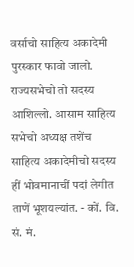वर्साचो साहित्य अकादेमी पुरस्कार फावो जालो. राज्यसभेचो तो सदस्य आशिल्लो. आसाम साहित्य सभेचो अध्यक्ष तशेंच साहित्य अकादेमीचो सदस्य हीं भोवमानाचीं पदां लेगीत ताणें भूशयल्यांत. - कों. वि. सं. मं.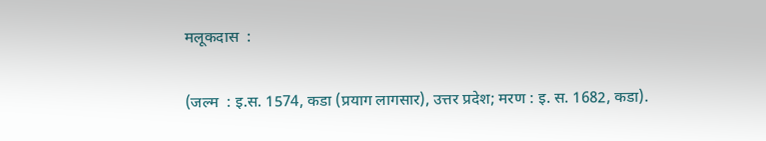मलूकदास  :

(जल्म  : इ.स. 1574, कडा (प्रयाग लागसार), उत्तर प्रदेश; मरण : इ. स. 1682, कडा).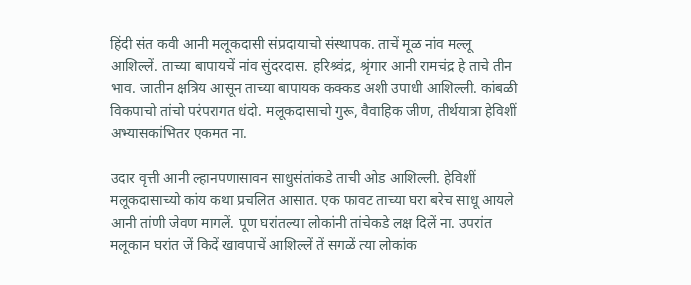हिंदी संत कवी आनी मलूकदासी संप्रदायाचो संस्थापक. ताचें मूळ नांव मल्लू आशिल्लें. ताच्या बापायचें नांव सुंदरदास. हरिश्र्वंद्र, श्रृंगार आनी रामचंद्र हे ताचे तीन भाव. जातीन क्षत्रिय आसून ताच्या बापायक कक्कड अशी उपाधी आशिल्ली. कांबळी विकपाचो तांचो परंपरागत धंदो. मलूकदासाचो गुरू, वैवाहिक जीण, तीर्थयात्रा हेविशीं अभ्यासकांभितर एकमत ना.

उदार वृत्ती आनी ल्हानपणासावन साधुसंतांकडे ताची ओड आशिल्ली. हेविशीं मलूकदासाच्यो कांय कथा प्रचलित आसात. एक फावट ताच्या घरा बरेच साधू आयले आनी तांणी जेवण मागलें. पूण घरांतल्या लोकांनी तांचेकडे लक्ष दिलें ना. उपरांत मलूकान घरांत जें किदें खावपाचें आशिल्लें तें सगळें त्या लोकांक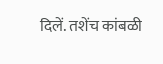दिलें. तशेंच कांबळी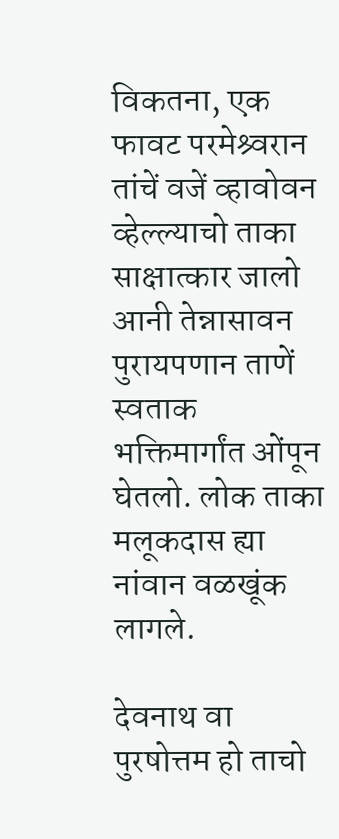विकतना, एक फावट परमेश्र्वरान तांचें वजें व्हावोवन व्हेल्ल्याचो ताका साक्षात्कार जालो आनी तेन्नासावन पुरायपणान ताणें स्वताक भक्तिमार्गांत ओंपून घेतलो. लोक ताका मलूकदास ह्या नांवान वळखूंक लागले.

देवनाथ वा पुरषोत्तम हो ताचो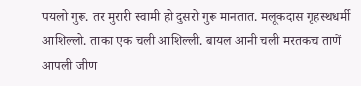पयलो गुरू. तर मुरारी स्वामी हो दुसरो गुरू मानतात. मलूकदास गृहस्थधर्मी आशिल्लो. ताका एक चली आशिल्ली. बायल आनी चली मरतकच ताणें आपली जीण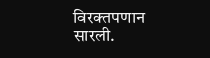विरक्तपणान सारली.